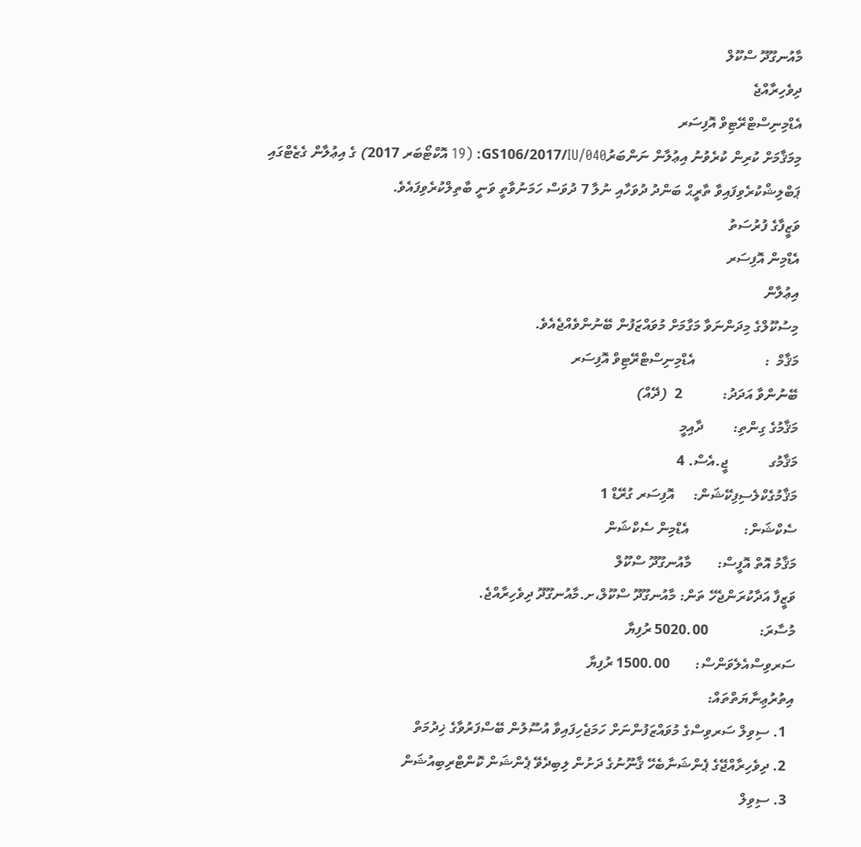މާއުނގޫދޫ ސްކޫލް
ދިވެހިރާއްޖެ
އެޑްމިނިސްޓްރޭޓިވް އޮފިސަރ
މިމަޤާމަށް ކުރިން ކުރެވުނު އިޢުލާން ނަންބަރުGS106/2017/IU/040: (19 އޮކްޓޯބަރ 2017) ގެ އިޢުލާން ގެޒެޓްގައި ޕަބްލިޝްކުރެވިފައިވާ ތާރީޙް ބަންދު ދުވަހާއި ނުލާ 7 ދުވަސް ހަމަނުވާތީ ވަނީ ބާތިލްކުރެވިފައެވެ.
ވަޒީފާގެ ފުރުސަތު
އެޑްމިން އޮފިސަރ
އިޢުލާން
މިސުކޫލްގެ މިދަންނަވާ މަގާމަށް މުވައްޒަފުން ބޭނުންވެއްޖެއެވެ.
މަޤާމް  :                   އެޑްމިނިސްޓްރޭޓިވް އޮފިސަރ
ބޭނުންވާ އަދަދު:           2  (ދޭއް)
މަޤާމުގެ ގިންތި:        ދާއިމީ
މަޤާމުގ           ޖީ.އެސް. 4
މަޤާމުގެކްލެސިފިކޭޝަން:     އޮފިސަރ ގުރޭޑް 1
ސެކްޝަން:               އެޑްމިން ސެކްޝަން
މަޤާމު އޮތް އޮފީސް:       މާއުނގޫދޫ ސްކޫލް
ވަޒީފާ އަދާކުރަންޖެހޭ ތަން: މާއުނގޫދޫ ސްކޫލް،ށ.މާއުނގޫދޫ ދިވެހިރާއްޖެ.
މުސާރަ:              5020.00 ރުފިޔާ
ސަރވިސްއެލެވަންސް:       1500.00 ރުފިޔާ
އިތުރުޢިނާޔަތްތައް:
  1. ސިވިލް ސަރވިސްގެ މުވައްޒަފުންނަށް ހަމަޖެހިފައިވާ އުސޫލުން ބޭސްފަރުވާގެ ޚިދުމަތް
  2. ދިވެހިރާއްޖޭގެ ޕެންޝަނާބެހޭ ޤާނޫނުގެ ދަށުން ލިބިދެވޭ ޕެންޝަން ކޮންޓްރިބިއުޝަން
  3. ސިވިލް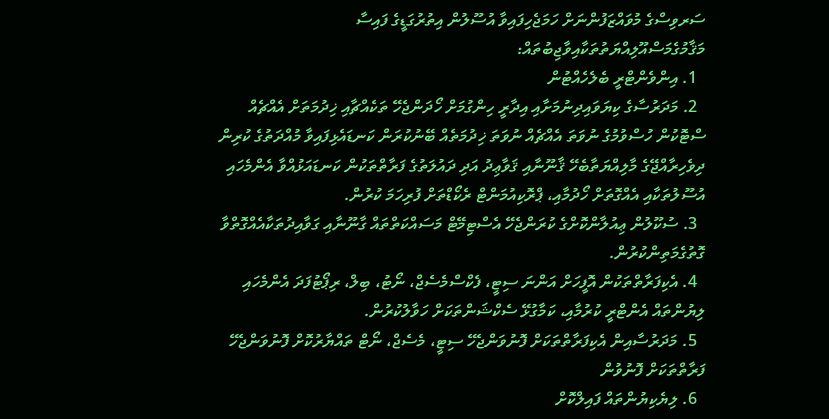ސަރވިސްގެ މުވައްޒަފުންނަށް ހަމަޖެހިފައިވާ އުސޫލުން އިތުރުގަޑީގެ ފައިސާ
މަޤާމުގެމަސްއޫލިއްޔަތުތަކާއިވާޖިބުތައް:
  1. އިންވެންޓްރީ ބެލެހެއްޓުން
  2. މަދަރުސާގެ ކިޔަވައިދިނުމަށާއި އިދާރީ ހިންގުމަށް ހޯދަންޖެހޭ ތަކެއްޗާއި ޚިދުމަތަށް އެއްޗެއް ސްޓޮކުން ހުސްވުމުގެ ނުވަތަ އެއްޗެއް ނުވަތަ ޚިދުމަތެއް ބޭނުކުރަން ކަނޑައެޅިފައިވާ މުއްދަތުގެ ކުރިން ދިވެހިރާއްޖޭގެ މާލިއްޔަތާބެހޭ ޤާނޫނާއި ޤަވާޢިދު އަދި ދައުލަތުގެ ފަރާތްތަކުން ކަނޑައަޅުއްވާ އެންމެހައި އުސޫލުތަކާއި އެއްގޮތަށް ހޯދުމާއި، ޕްރޮކިއުމަންޓް ރެކޯޑްތަށް ފުރިހަމަ ކުރުން.
  3. ސުކޫލުން ޢިއުލާންކޮށްގެ ކުރަންޖެހޭ އެސްޓިމޭޓް މަސައްކަތްތައް ގާނޫނާއި ގަވާއިދުތަކާއެއްގޮތްވާ ގޮތުގެމަތިންކުރުން.
  4. އެކިފަރާތްތަކުން އޮފީހަށް އަންނަ ސިޓީ، ފެކްސްމެސެޖް، ނޯޓު، ބިލް، ރިޕޯޓުފަދަ އެންމެހައި ލިޔުންތައް އެންޓްރީ ކުރުމާއި، ކަމާގުޅޭ ސެކްޝަންތަކަށް ހަވާލުކުރުން.
  5. މަދަރުސާއިން އެކިފަރާތްތަކަށް ފޮނުވަންޖެހޭ ސިޓީ، މެސެޖް، ނޯޓް ތައްޔާރުކޮށް ފޮނުވަންޖެހޭ ފަރާތްތަކަށް ފޮނުވުން
  6. ލިޔެކިޔުންތައް ފައިލްކޮށް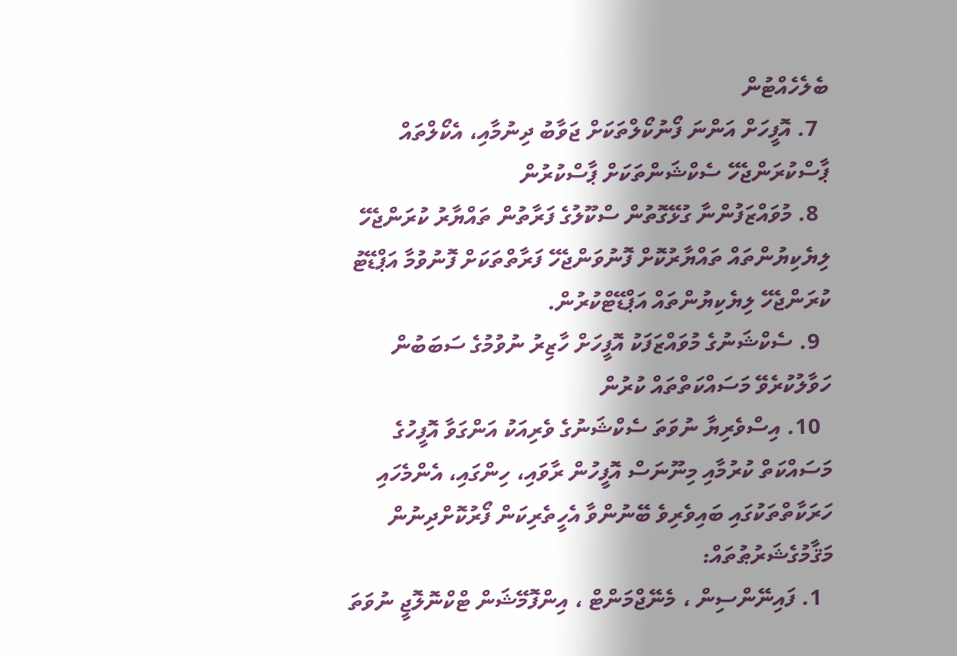ބެލެހެއްޓުން
  7. އޮފީހަށް އަންނަ ފޯނުކޯލްތަކަށް ޖަވާބު ދިނުމާއި، އެކޯލްތައް ޕާސްކުރަންޖެހޭ ސެކްޝަންތަކަށް ޕާސްކުރުން
  8. މުވައްޒަފުންނާ ގުޅޭގޮތުން ސްކޫލުގެ ފަރާތުން ތައްޔާރު ކުރަންޖެހޭ ލިޔެކިޔުންތައް ތައްޔާރުކޮށް ފޮނުވަންޖެހޭ ފަރާތްތަކަށް ފޮނުވުމާ އަޕްޑޭޓު ކުރަންޖެހޭ ލިޔެކިޔުންތައް އަޕްޑޭޓްކުރުން.
  9. ސެކްޝަނުގެ މުވައްޒަފަކު އޮފީހަށް ހާޒިރު ނުވުމުގެ ސަބަބުން ހަވާލުކުރެވޭ މަސައްކަތްތައް ކުރުން
  10. އިސްވެރިޔާ ނުވަތަ ސެކްޝަނުގެ ވެރިއަކު އަންގަވާ އޮފީހުގެ މަސައްކަތް ކުރުމާއި މިނޫނަސް އޮފީހުން ރާވައި، ހިންގައި، އެންމެހައި ހަރަކާތްތަކުގައި ބައިވެރިވެ ބޭނުންވާ އެހީތެރިކަން ފޯރުކޮށްދިނުން
މަޤާމުގެޝަރުޠުތައް:
  1. ފައިނޭންސިން ، މެނޭޖްމަންޓް ، އިންފޮމޭޝަން ޓްކްނޮލޮޖީ ނުވަތަ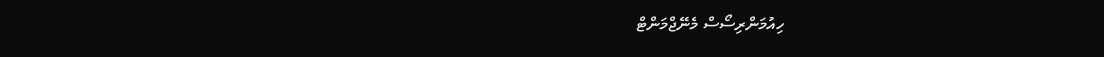ހިއުމަންރިސޯސް މެނޭޖްމަންޓް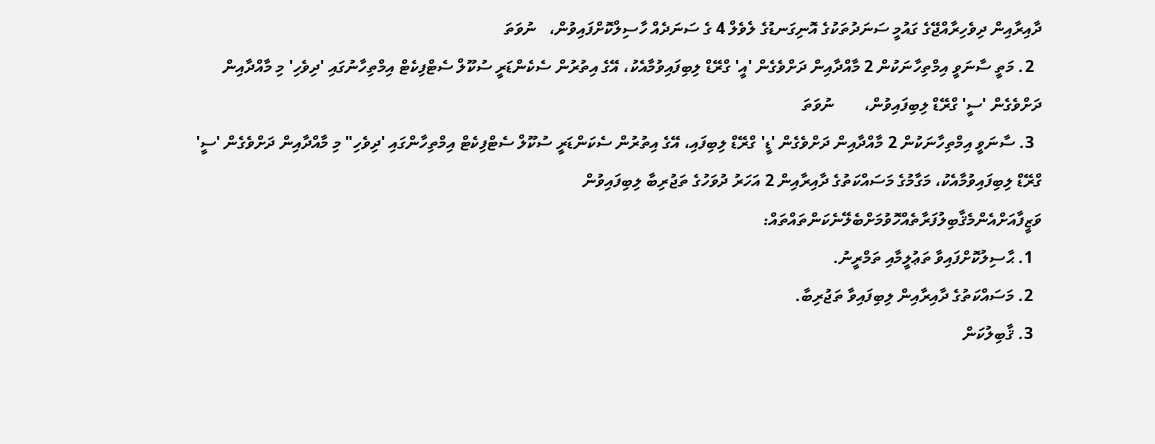ދާއިރާއިން ދިވެހިރާއްޖޭގެ ގައުމީ ސަނަދުތަކުގެ އޮނިގަނޑުގެ ލެވެލް 4 ގެ ސަނަދެއް ހާސިލްކޮށްފައިވުން،   ނުވަތަ
  2. މަތީ ސާނަވީ އިމްތިހާނަކުން 2 މާއްދާއިން ދަށްވެގެން 'އީ' ގްރޭޑް ލިބިފައިވުމާއެކު، އޭގެ އިތުރުން ސެކެންޑަރީ ސުކޫލް ސެޓްފިކެޓް އިމްތިހާނުގައި 'ދިވެހި' މި މާއްދާއިން ދަށްވެގެން 'ސީ' ގްރޭޑް ލިބިފައިވުން،       ނުވަތަ
  3. ސާނަވީ އިމްތިހާނަކުން 2 މާއްދާއިން ދަށްވެގެން 'ޑީ' ގްރޭޑް ލިބިފައި، އޭގެ އިތުރުން ސެކަންޑަރީ ސުކޫލް ސެޓްފިކެޓް އިމްތިހާންގައި 'ދިވެހި" މި މާއްދާއިން ދަށްވެގެން 'ސީ' ގްރޭޑް ލިބިފައިވުމާއެކު، މަގާމުގެ މަސައްކަތުގެ ދާއިރާއިން 2 އަހަރު ދުވަހުގެ ތަޖުރިބާ ލިބިފައިވުން
ވަޒީފާއަށްއެންމެޤާބިލުފަރާތެއްހޮވުމަށްބެލޭނެކަންތައްތައް:
  1. ޙާސިލުކޮށްފައިވާ ތަޢުލީމާއި ތަމްރީނު.
  2. މަސައްކަތުގެ ދާއިރާއިން ލިބިފައިވާ ތަޖުރިބާ.
  3. ޤާބިލުކަން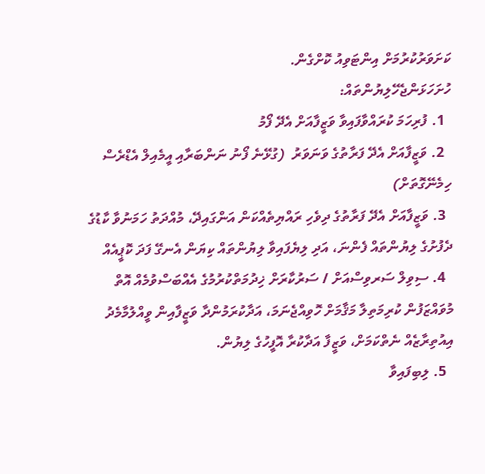ކަށަވަރުކުރުމަށް އިންޓަވިއު ކޮށްގެން.
ހުށަހަޅަންޖެހޭލިޔުންތައް:
  1. ފުރިހަމަ ކުރައްވާފައިވާ ވަޒީފާއަށް އެދޭ ފޯމު
  2. ވަޒީފާއަށް އެދޭ ފަރާތުގެ ވަނަވަރު  (ގުޅޭނެ ފޯނު ނަންބަރާއި އީމެއިލް އެޑްރެސް ހިމެނޭގޮތަށް)
  3. ވަޒީފާއަށް އެދޭ ފަރާތުގެ ދިވެހި ރައްޔިތެއްކަން އަންގައިދޭ، މުއްދަތު ހަމަނުވާ ކާޑުގެ ދެފުށުގެ ލިޔުންތައް ފެންނަ، އަދި ލިޔެފައިވާ ލިޔުންތައް ކިޔަން އެނގޭ ފަދަ ކޮޕީއެއް
  4. ސިވިލް ސަރވިސްއަށް / ސަރުކާރަށް ޚިދުމަތްކުރުމުގެ އެއްބަސްވުމެއް އޮތް މުވައްޒަފުން ކުރިމަތިލާ މަޤާމަށް ހޮވިއްޖެނަމަ، އަދާކުރަމުންދާ ވަޒީފާއިން ވީއްލުމާމެދު އިއުތިރާޒެއް ނެތްކަމަށް، ވަޒީފާ އަދާކުރާ އޮފީހުގެ ލިޔުން.
  5. ލިބިފައިވާ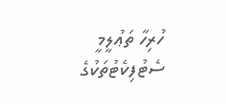ހުރިހާ ތަޢުލީމީ ސެޓުފިކެޓުތަކުގެ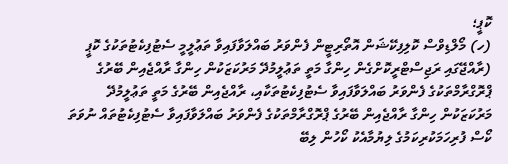ކޮޕީ؛
(ހ) މޯލްޑިވްސް ކޮލިފިކޭޝަން އޮތޯރިޓީން ފެންވަރު ބައްލަވާފައިވާ ތަޢުލީމީ ސެޓުފިކެޓުތަކުގެ ކޮޕީ (ރާއްޖޭގައި ރަޖިސްޓްރީކޮށްގެން ހިންގާ މަތީ ތަޢުލީމުދޭ މަރުކަޒަކުން ހިންގާ ރާއްޖެއިން ބޭރުގެ ޕްރޮގްރާމްތަކުގެ ފެންވަރު ބައްލަވާފައިވާ ސެޓުފިކެޓުތަކާއި، ރާއްޖެއިން ބޭރުގެ މަތީ ތަޢުލީމުދޭ މަރުކަޒަކުން ހިންގާ ރާއްޖެއިން ބޭރުގެ ޕްރޮގްރާމްތަކުގެ ފެންވަރު ބައްލަވާފައިވާ ސެޓުފިކެޓުތައް ނުވަތަ ކޯސް ފުރިހަމަކުރިކަމުގެ ލިޔުމާއެކު ކޯހުން ލިބޭ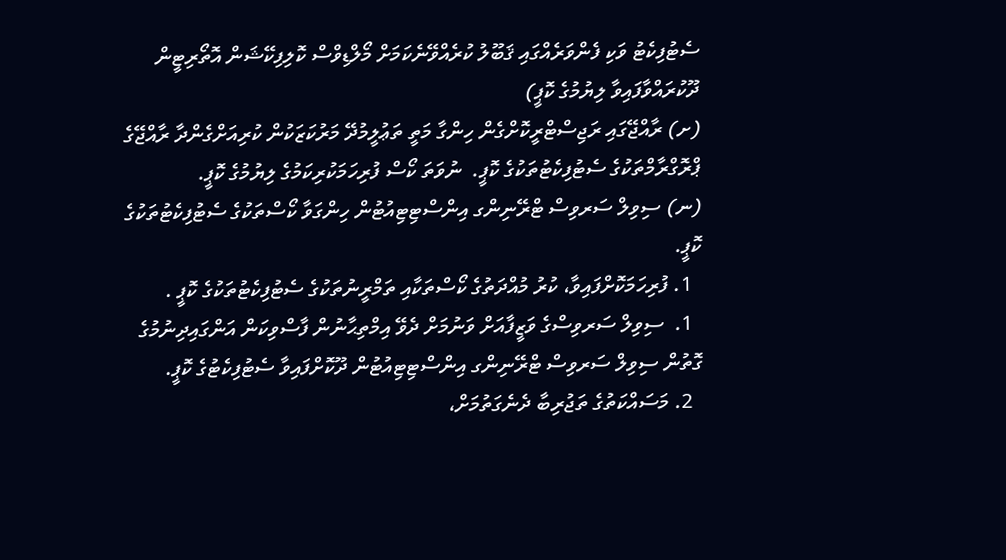ސެޓުފިކެޓު ވަކި ފެންވަރެއްގައި ޤަބޫލު ކުރެއްވޭނެކަމަށް މޯލްޑިވްސް ކޮލިފިކޭޝަން އޮތޯރިޓީން ދޫކުރައްވާފައިވާ ލިޔުމުގެ ކޮޕީ)
(ށ) ރާއްޖޭގައި ރަޖިސްޓްރީކޮށްގެން ހިންގާ މަތީ ތަޢުލީމުދޭ މަރުކަޒަކުން ކުރިއަށްގެންދާ ރާއްޖޭގެ ޕްރޮގްރާމްތަކުގެ ސެޓުފިކެޓުތަކުގެ ކޮޕީ.  ނުވަތަ ކޯސް ފުރިހަމަކުރިކަމުގެ ލިޔުމުގެ ކޮޕީ.
(ނ) ސިވިލް ސަރވިސް ޓްރޭނިންގ އިންސްޓިޓިއުޓުން ހިންގަވާ ކޯސްތަކުގެ ސެޓުފިކެޓުތަކުގެ ކޮޕީ.
  1. ފުރިހަމަކޮށްފައިވާ، ކުރު މުއްދަތުގެ ކޯސްތަކާއި ތަމްރީނުތަކުގެ ސެޓުފިކެޓުތަކުގެ ކޮޕީ .
  1.  ސިވިލް ސަރވިސްގެ ވަޒީފާއަށް ވަނުމަށް ދެވޭ އިމްތިޙާނުން ފާސްވިކަން އަންގައިދިނުމުގެ ގޮތުން ސިވިލް ސަރވިސް ޓްރޭނިންގ އިންސްޓިޓިއުޓުން ދޫކޮށްފައިވާ ސެޓުފިކެޓުގެ ކޮޕީ.
  2. މަސައްކަތުގެ ތަޖުރިބާ ދެނެގަތުމަށް،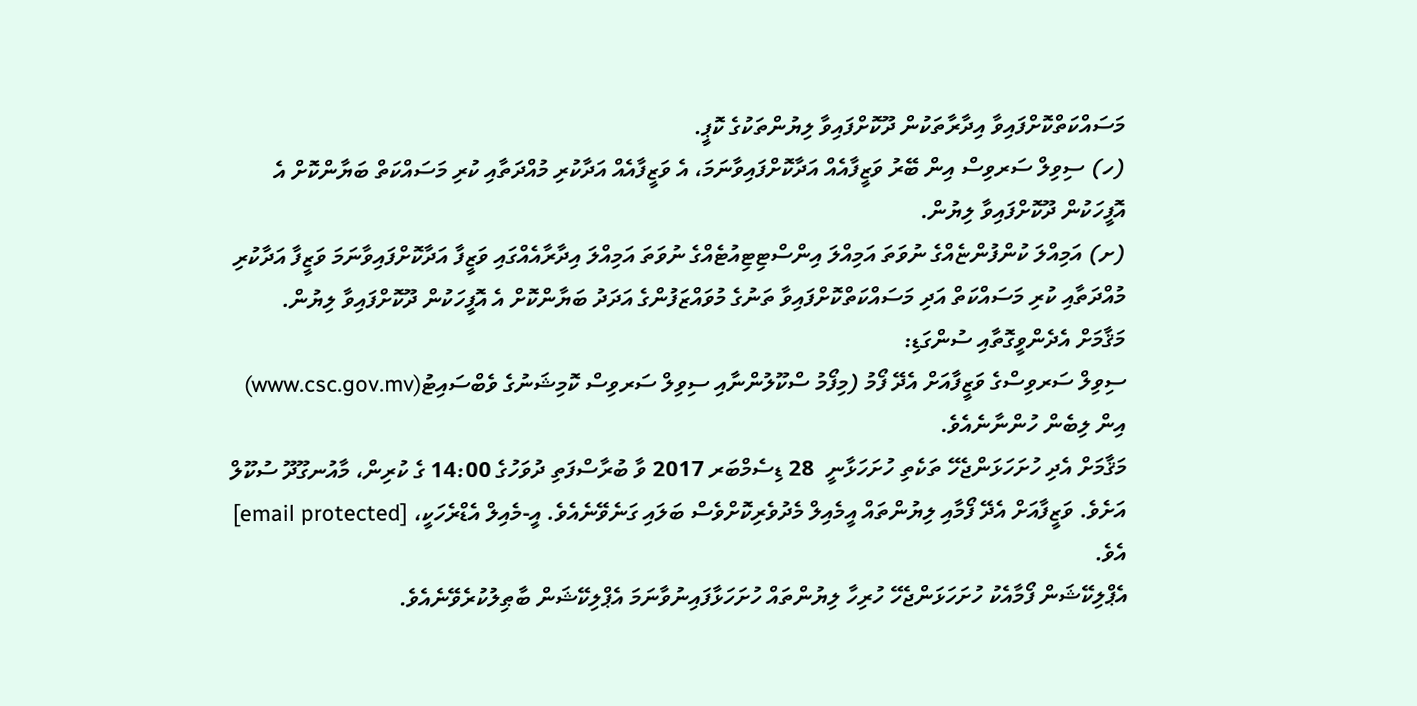މަސައްކަތްކޮށްފައިވާ އިދާރާތަކުން ދޫކޮށްފައިވާ ލިޔުންތަކުގެ ކޮޕީ.
(ހ) ސިވިލް ސަރވިސް އިން ބޭރު ވަޒީފާއެއް އަދާކޮށްފައިވާނަމަ، އެ ވަޒީފާއެއް އަދާކުރި މުއްދަތާއި ކުރި މަސައްކަތް ބަޔާންކޮށް އެ އޮފީހަކުން ދޫކޮށްފައިވާ ލިޔުން.
(ށ) އަމިއްލަ ކުންފުންޏެއްގެ ނުވަތަ އަމިއްލަ އިންސްޓިޓިއުޓެއްގެ ނުވަތަ އަމިއްލަ އިދާރާއެއްގައި ވަޒީފާ އަދާކޮށްފައިވާނަމަ ވަޒީފާ އަދާކުރި މުއްދަތާއި ކުރި މަސައްކަތް އަދި މަސައްކަތްކޮށްފައިވާ ތަނުގެ މުވައްޒަފުންގެ އަދަދު ބަޔާންކޮށް އެ އޮފީހަކުން ދޫކޮށްފައިވާ ލިޔުން.
މަޤާމަށް އެދެންވީގޮތާއި ސުންގަޑި:
ސިވިލް ސަރވިސްގެ ވަޒީފާއަށް އެދޭ ފޯމު (މިފޯމު ސްކޫލުންނާއި ސިވިލް ސަރވިސް ކޮމިޝަނުގެ ވެބްސައިޓު(www.csc.gov.mv)  އިން ލިބެން ހުންނާނެއެވެ.
މަޤާމަށް އެދި ހުށަހަޅަންޖެހޭ ތަކެތި ހުށަހަޅާނީ  28 ޑިސެމްބަރ 2017 ވާ ބުރާސްފަތި ދުވަހުގެ 14:00 ގެ ކުރިން، މާއުނގޫދޫ ސުކޫލް އަށެވެ. ވަޒީފާއަށް އެދޭ ފޯމާއި ލިޔުންތައް އީމެއިލް މެދުވެރިކޮށްވެސް ބަލައި ގަނެވޭނެއެވެ. އީ-މެއިލް އެޑްރެހަކީ، [email protected]  އެވެ.
އެޕްލިކޭޝަން ފޯމާއެކު ހުށަހަޅަންޖެހޭ ހުރިހާ ލިޔުންތައް ހުށަހަޅާފައިނުވާނަމަ އެޕްލިކޭޝަން ބާޠިލުކުރެވޭނެއެވެ.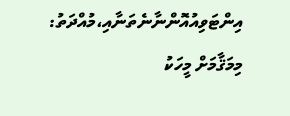އިންޓަވިއުއޮންނާނެތަނާއި،މުއްދަތު:
މިމަޤާމަށް މީހަކު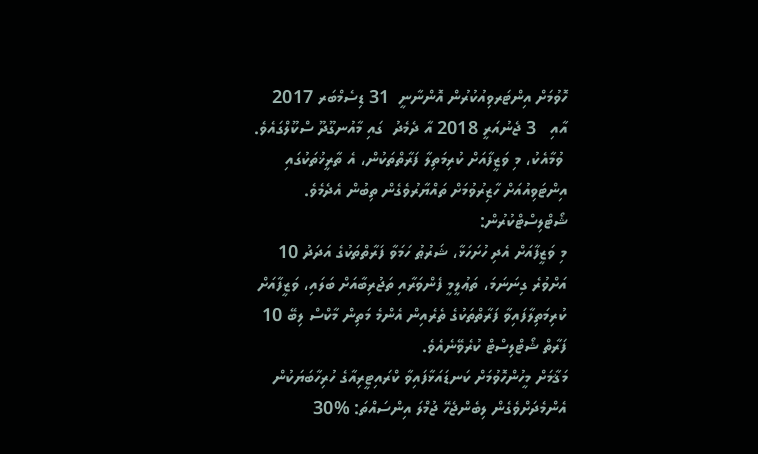ހޮވުމަށް އިންޓަރވިއުކުރުން އޮންނާނީ  31 ޑިސެމްބަރ 2017   އާއި   3 ޖެނުއަރީ 2018 އާ ދެމެދު  ގައި މާއުނގޫދޫ ސްކޫލްގައެވެ.
 ވުމާއެކު، މި ވަޒީފާއަށް ކުރިމަތިލާ ފަރާތްތަކުން، އެ ތާރީޚުތަކުގައި އިންޓަވިއުއަށް ހާޒިރުވުމަށް ތައްޔާރުވެގެން ތިބުން އެދެމެވެ.
ޝޯޓްލިސްޓްކުރުން:
މި ވަޒީފާއަށް އެދި ހުށަހަޅާ، ޝަރުޠު ހަމަވާ ފަރާތްތަކުގެ އަދަދު 10  އަށްވުރެ ގިނަނަމަ، ތަޢުލީމީ ފެންވަރާއި ތަޖުރިބާއަށް ބަލައި، ވަޒީފާއަށް ކުރިމަތިލާފައިވާ ފަރާތްތަކުގެ ތެރެއިން އެންމެ މަތިން މާކްސް ލިބޭ 10 ފަރާތް ޝޯޓްލިސްޓް ކުރެވޭނެއެވެ.
މަޤާމަށް މީހުންހޮވުމަށް ކަނޑައަޅާފައިވާ ކްރައިޓީރިއާގެ ހުރިހާބަޔަކުން އެންމެދަށްވެގެން ލިބެންޖެހޭ ޖުމްލަ އިންސައްތަ: %30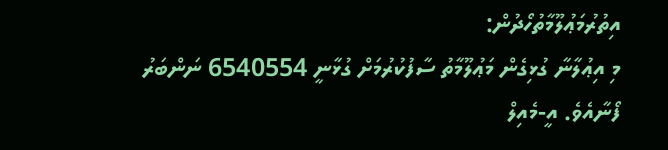އިތުރުމަޢުލޫމާތުހޯދުން:
މި އިޢުލާނާ ގުޅިގެން މަޢުލޫމާތު ސާފުކުރުމަށް ގުޅާނީ 6540554 ނަންބަރު ފޯނާއެވެ. އީ-މެއިލް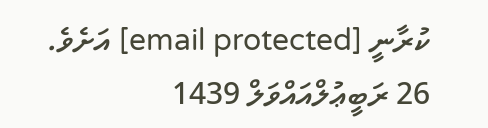ކުރާނީ [email protected] އަށެވެ.
26 ރަބީޢުލްއައްވަލް 1439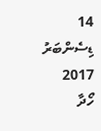14 ޑިސެންބަރު 2017
ހޯދާ